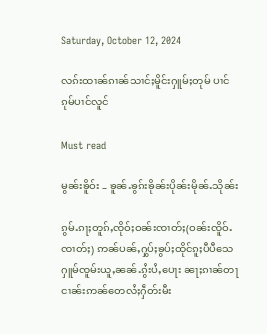Saturday, October 12, 2024

လၵ်းထၢၼ်ၵၢၼ်သၢင်ႈမိူင်းႁူမ်ႈတုမ် ပၢင်ၵုမ်ပၢင်လူင်

Must read

မွၼ်းၶိူဝ်း – ၶူၼ်ႉၶွၵ်းၶိုၼ်းပိုၼ်းမိုၼ်ႉသိုၼ်း

ၵွမ်ႉၵႃႈတူၵ်ႇၸိုဝ်ႈဝၼ်းၸၢတ်ႈ(ဝၼ်းၸိူဝ်ႉၸၢတ်ႈ) ဢၼ်ပၼ်ႇႁွပ်ႈၶွပ်ႈထိုင်ၵူႈပီပီသေႁူမ်ၸူမ်းယူႇၼၼ်ႉၵွႆးပႆႇပေႃး ၼႃႈၵၢၼ်တႃငၢၼ်းဢၼ်တေလႆႈႁဵတ်းမီး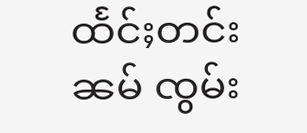ထႅင်ႈတင်းၼမ် ၸွမ်း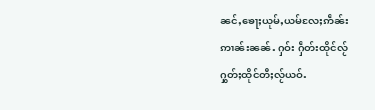ၼင်ႇၶေႃႈယုမ်ႇယမ်လႄႈဢဵၼ်းဢၢၼ်းၼၼ်ႉ ႁဝ်း ႁဵတ်းထိုင်လႂ် ႁွတ်ႈထိုင်တီႈလႂ်ယဝ်ႉ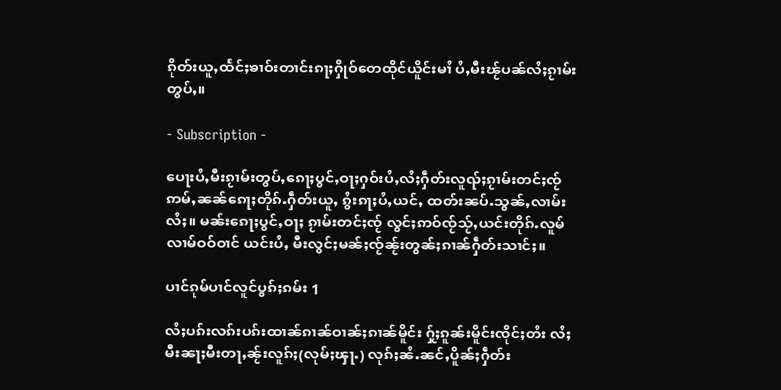ၵိုတ်းယူႇထႅင်ႈၶၢဝ်းတၢင်းၵႃႈႁိုဝ်တေထိုင်ယိူင်းမၢႆ ပႆႇမီးၽႂ်ပၼ်လႆႈၵႂၢမ်းတွပ်ႇ။

- Subscription -

ပေႃးပႆႇမီးၵႂၢမ်းတွပ်ႇၵေႃႈပွင်ႇဝႃႈႁဝ်းပႆႇလႆႈႁဵတ်းလူၺ်ႈၵႂၢမ်းတင်ႈၸႂ် ဢမ်ႇၼၼ်ၵေႃႈတိုၵ်ႉႁဵတ်းယူႇ ၵွႆးၵႃႈပႆႇယင်ႇ ထတ်းၼပ်ႉသွၼ်ႇလၢမ်းလႆႈ။ မၼ်းၵေႃႈပွင်ႇဝႃႈ ၵႂၢမ်းတင်ႈၸႂ် လွင်ႈဢဝ်ၸႂ်သႂ်ႇယင်းတိုၵ်ႉလူမ်လၢမ်ဝဝ်ဝၢင် ယင်းပႆႇ မီးလွင်ႈမၼ်ႈၸႂ်ၼႂ်းတွၼ်ႈၵၢၼ်ႁဵတ်းသၢင်ႈ။

ပၢင်ၵုမ်ပၢင်လူင်ပွၵ်ႈၵမ်း 1

လႆႈပၵ်းလၵ်းပၵ်းထၢၼ်ၵၢၼ်ဝၢၼ်ႈၵၢၼ်မိူင်း ႁႂ်ႈၵူၼ်းမိူင်းၸိုင်ႈတႆး လႆႈမီးၼႃႈမီးတႃႇၼႂ်းလူၵ်ႈ(လုမ်ႈၾႃႉ) လုၵ်ႈၼႆႉၼင်ႇပိူၼ်ႈႁဵတ်း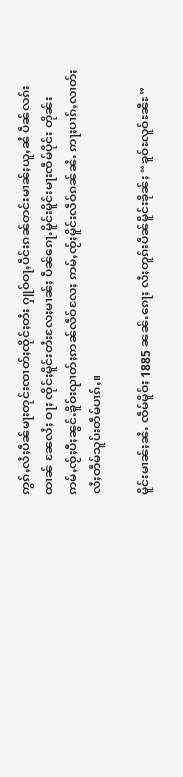ဢွၵ်ႇလႆႈပဵၼ်မႃးတုင်းၸၢတ်ႈၸိုင်ႈတႆး ႁူဝ်ဝႃႇပဵင်းၵၼ်တင်းမၢၼ်ႈယူႇၼႆ ပဵၼ်လၵ်းထၢၼ် ၼႄလႆႈ ဝႃႈ ၸိုင်ႈမိူင်းတႆးလႄႈမၢၼ်ႈ ပဵၼ်ၵေႃႉမိူင်းမိူင်းမႃးၸဵမ်ပိုင်း တိုၼ်းဢမ်ႇၸႂ်ႈပီႈၼွင်ႉၶိူဝ်းၺၢတ်ႈဢၼ်လဵဝ်လႄႈ ဢမ်ႇၸႂ်ႈမိူင်းလဵဝ်ၵၼ်ၼႆႉ ဢႃႈပၢၵ်ႇလၢတ်ႈလႆႈတဵမ်သူပ်းတဵမ်ပၢၵ်ႇ။

မိူင်းမၢၼ်ႈၼႆႉ ၸဵမ်မိူဝ်ႈ 1885 ၼၼ်ႉၵေႃႈ လႆႈတူၵ်းပဵၼ်မိူင်းၶိုၼ်ႈ “ၶူဝ်ႊလူဝ်ႊၼီႊ”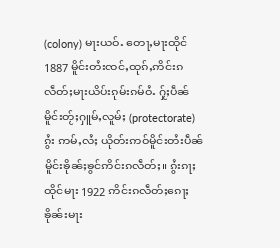(colony) မႃးယဝ်ႉ တေႃႇမႃးထိုင် 1887 မိူင်းတႆးၸင်ႇထုၵ်ႇဢိင်းၵလဵတ်ႈမႃးယိပ်းၵုမ်းၵမ်ဝႆႉ ႁႂ်ႈပဵၼ်မိူင်းတႂ်ႈႁူမ်ႇလူမ်ႈ (protectorate) ၵွႆး ဢမ်ႇလႆႈ ယိုတ်းဢဝ်မိူင်းတႆးပဵၼ်မိူင်းၶိုၼ်ႈၶွင်ဢိင်းၵလဵတ်ႈ။ ၵွႆးၵႃႈ ထိုင်မႃး 1922 ဢိင်းၵလဵတ်ႈၵေႃႈ ၶိုၼ်းမႃး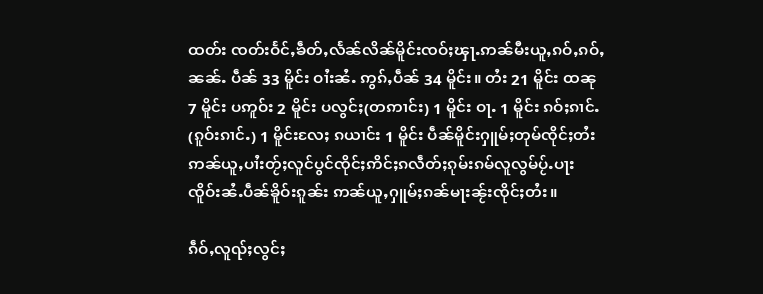ထတ်း ၸတ်းဝႅင်ႇၶဵတ်ႇလႅၼ်လိၼ်မိူင်းၸဝ်ႈၾႃႉဢၼ်မီးယူႇၵဝ်ႇၵဝ်ႇၼၼ်ႉ ပဵၼ် 33 မိူင်း ဝၢႆးၼႆႉ ဢွၵ်ႇပဵၼ် 34 မိူင်း။ တႆး 21 မိူင်း ထၼု 7 မိူင်း ပဢူဝ်း 2 မိူင်း ပလွင်ႈ(တဢၢင်း) 1 မိူင်း ဝႃႉ 1 မိူင်း ၵဝ်ႈၵၢင်ႉ(ၵူဝ်းၵၢင်ႉ) 1 မိူင်းလႄႈ ၵယၢင်း 1 မိူင်း ပဵၼ်မိူင်းႁူမ်ႈတုမ်ၸိုင်ႈတႆး ဢၼ်ယူႇပၢႆးတႂ်ႈလူင်ပွင်ၸိုင်ႈဢိင်ႈၵလဵတ်ႈၵုမ်းၵမ်လူလွမ်ပႂ်ႉပႃး ၸိူဝ်းၼႆႉပဵၼ်ၶိူဝ်းၵူၼ်း ဢၼ်ယူႇႁူမ်ႈၵၼ်မႃးၼႂ်းၸိုင်ႈတႆး။

ၵဵဝ်ႇလူၺ်ႈလွင်ႈ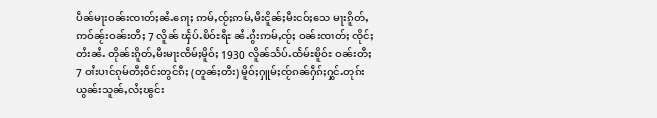ပဵၼ်မႃးဝၼ်းၸၢတ်ႈၼႆႉၵေႃႈ ဢမ်ႇၸႂ်ႈဢမ်ႇမီးငိူၼ်ႈမီးငဝ်ႈသေ မႃးၵိူတ်ႇဢဝ်ၼႂ်းဝၼ်းတီႈ 7 လိူၼ် ၾႅပ်ႉၿိဝ်ႊရီႊ ၼႆႉၵွႆးဢမ်ႇၸႂ်ႈ ဝၼ်းၸၢတ်ႈ ၸိုင်ႈတႆးၼႆႉ တိုၼ်းၵိူတ်ႇမီးမႃးၸဵမ်ႈမိူဝ်ႈ 1930 လိူၼ်သႅပ်ႉထႅမ်ႊၿိူဝ်ႊ ဝၼ်းတီႈ 7 ဝၢႆးပၢင်ၵုမ်တီႈဝဵင်းတွင်ၵီႈ (တူၼ်ႈတီး) မိူဝ်ႈႁူမ်ႈၸႂ်ၵၼ်ႁဵၵ်ႈႁွင်ႉတုၵ်းယွၼ်းသူၼ်ႇလႆႈၽွင်း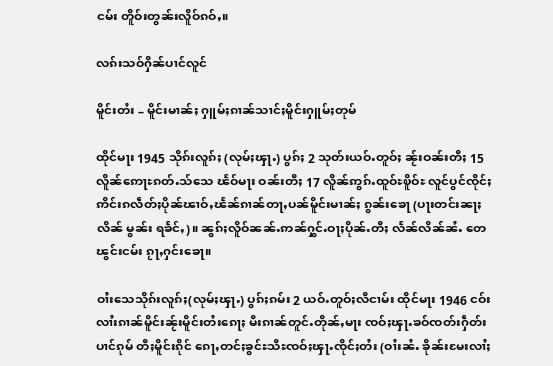ငမ်း တိူဝ်းတွၼ်းလိူဝ်ၵဝ်ႇ။

လၵ်းသဝ်ႁိၼ်ပၢင်လူင်

မိူင်းတႆး – မိူင်းမၢၼ်ႈ ႁူမ်ႈၵၢၼ်သၢင်ႈမိူင်းႁူမ်ႈတုမ်

ထိုင်မႃး 1945 သိုၵ်းလူၵ်ႈ (လုမ်ႈၾႃႉ) ပွၵ်ႈ 2 သုတ်းယဝ်ႉတူဝ်ႈ ၼႂ်းဝၼ်းတီႈ 15 လိူၼ်ဢေႃႊၵတ်ႉသ်သေ ၽႅဝ်မႃး ဝၼ်းတီႈ 17 လိူၼ်ဢွၵ်ႉထူဝ်ႊၿိူဝ်ႊ လူင်ပွင်ၸိုင်ႈဢိင်းၵလဵတ်ႈပိုၼ်ၽၢဝ်ႇၽႅၼ်ၵၢၼ်တႃႇပၼ်မိူင်းမၢၼ်ႈ ၵွၼ်းၶေႃ (ပႃးတင်းၼႃႈလိၼ် မွၼ်း ရၶႅင်ႇ)။ ၼွၵ်ႈလိူဝ်ၼၼ်ႉဢၼ်ႁွင်ႉဝႃႈပိုၼ်ႉတီႈ လႅၼ်လိၼ်ၼႆႉ တေၽွင်းငမ်း ၵႂႃႇႁင်းၶေႃ။

ဝၢႆးသေသိုၵ်းလူၵ်ႈ(လုမ်ႈၾႃႉ) ပွၵ်ႈၵမ်း 2 ယဝ်ႉတူဝ်ႈလီငၢမ်း ထိုင်မႃး 1946 ငဝ်းလၢႆးၵၢၼ်မိူင်းၼႂ်းမိူင်းတႆးၵေႃႈ မီးၵၢၼ်တူင်ႉတိုၼ်ႇမႃး ၸဝ်ႈၾႃႉၶဝ်ၸတ်းႁဵတ်းပၢင်ၵုမ် တီႈမိူင်းၵိုင် ၵေႃႇတင်ႈၶွင်ႊသီႊၸဝ်ႈၾႃႉၸိုင်ႈတႆး (ဝၢႆးၼႆႉ ၶိုၼ်းမႄးလၢႆႈ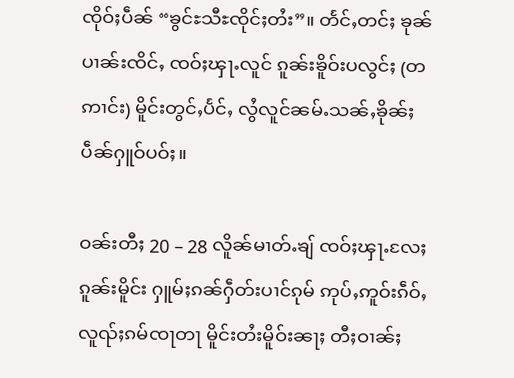ၸိုဝ်ႈပဵၼ် “ၶွင်ႊသီႊၸိုင်ႈတႆး”။ တႅင်ႇတင်ႈ ၶုၼ်ပၢၼ်းၸိင်ႇ ၸဝ်ႈၾႃႉလူင် ၵူၼ်းၶိူဝ်းပလွင်ႈ (တဢၢင်း) မိူင်းတွင်ႇပႅင်ႇ လွႆလူင်ၼမ်ႉသၼ်ႇၶိုၼ်ႈပဵၼ်ႁူဝ်ပဝ်ႈ။

ဝၼ်းတီႈ 20 – 28 လိူၼ်မၢတ်ႉၶျ် ၸဝ်ႈၾႃႉလႄႈၵူၼ်းမိူင်း ႁူမ်ႈၵၼ်ႁဵတ်းပၢင်ၵုမ် ဢုပ်ႇဢူဝ်းၵဵဝ်ႇလူၺ်ႈၵမ်ၸႃတႃ မိူင်းတႆးမိူဝ်းၼႃႈ တီႈဝၢၼ်ႈ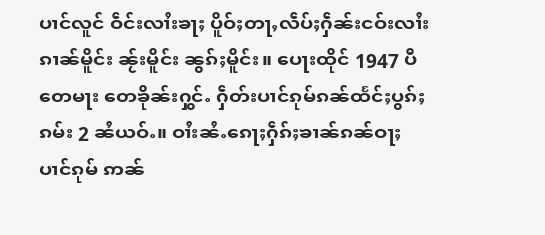ပၢင်လူင် ဝဵင်းလၢႆးၶႃႈ ပိူဝ်ႈတႃႇလဵပ်ႈႁဵၼ်းငဝ်းလၢႆးၵၢၼ်မိူင်း ၼႂ်းမိူင်း ၼွၵ်ႈမိူင်း။ ပေႃးထိုင် 1947 ပီတေမႃး တေၶိုၼ်းႁွင်ႉ ႁဵတ်းပၢင်ၵုမ်ၵၼ်ထႅင်ႈပွၵ်ႈၵမ်း 2 ၼႆယဝ်ႉ။ ဝၢႆးၼႆႉၵေႃႈႁဵၵ်ႈၶၢၼ်ၵၼ်ဝႃႈ ပၢင်ၵုမ် ဢၼ်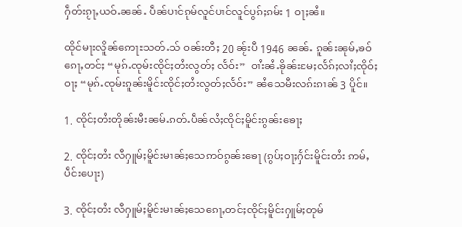ႁဵတ်းၵႂႃႇယဝ်ႉၼၼ်ႉ ပဵၼ်ပၢင်ၵုမ်လူင်ပၢင်လူင်ပွၵ်ႈၵမ်း 1 ဝႃႈၼႆ။

ထိုင်မႃးလိူၼ်ဢေႃႊသတ်ႉသ် ဝၼ်းတီႈ 20 ၼႂ်းပီ 1946 ၼၼ်ႉ ၵူၼ်းၼုမ်ႇၶဝ် ၵေႃႇတင်ႈ “မုၵ်ႉၸုမ်းၸိုင်ႈတႆးလွတ်ႈ လႅဝ်း”  ဝၢႆးၼႆႉၶိုၼ်းမႄႈလႅၵ်ႈလၢႆႈၸိုဝ်ႈဝႃႈ “မုၵ်ႉၸုမ်းၵူၼ်းမိူင်းၸိုင်ႈတႆးလွတ်ႈလႅဝ်း” ၼႆသေမီးလၵ်းၵၢၼ် 3 ပိူင်။

1. ၸိုင်ႈတႆးတိုၼ်းမီးၼမ်ႉၵတ်ႉပဵၼ်လႆႈၸိုင်ႈမိူင်းၵွၼ်းၶေႃႈ

2. ၸိုင်ႈတႆး လီႁူမ်ႈမိူင်းမၢၼ်ႈသေဢဝ်ၵွၼ်းၶေႃ (ၵွပ်ႈဝႃႈႁႅင်းမိူင်းတႆး ဢမ်ႇပဵင်းပေႃး)

3. ၸိုင်ႈတႆး လီႁူမ်ႈမိူင်းမၢၼ်ႈသေၵေႃႇတင်ႈၸိုင်ႈမိူင်းႁူမ်ႈတုမ်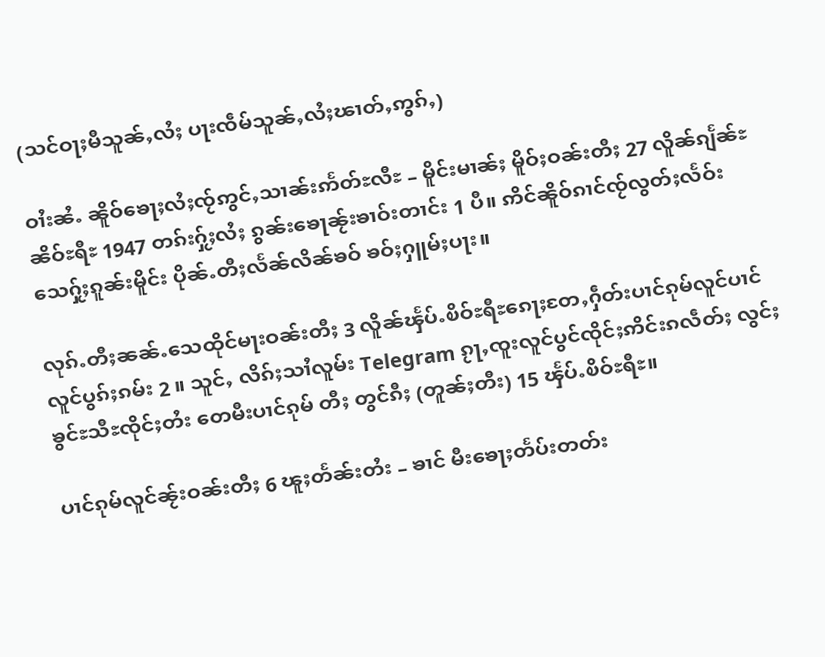(သင်ဝႃႈမီသူၼ်ႇလႆႈ ပႃးၸဵမ်သူၼ်ႇလႆႈၽၢတ်ႇဢွၵ်ႇ)

ဝၢႆးၼႆႉ ၼိူဝ်ၶေႃႈလႆႈၸႂ်ဢွင်ႇသၢၼ်းဢႅတ်ႊလီႊ – မိူင်းမၢၼ်ႈ မိူဝ်ႈဝၼ်းတီႈ 27 လိူၼ်ၵျႅၼ်ႊၼိဝ်ႊရီႊ 1947 တၵ်းႁႂ်ႈလႆႈ ၵွၼ်းၶေႃၼႂ်းၶၢဝ်းတၢင်း 1 ပီ။ ဢိင်ၼိူဝ်ၵၢင်ၸႂ်လွတ်ႈလႅဝ်းသေႁႂ်ႈၵူၼ်းမိူင်း ပိုၼ်ႉတီႈလႅၼ်လိၼ်ၶဝ် ၶဝ်ႈႁူမ်ႈပႃး။

လုၵ်ႉတီႈၼၼ်ႉသေထိုင်မႃးဝၼ်းတီႈ 3 လိူၼ်ၾႅပ်ႉၿိဝ်ႊရီႊၵေႃႈတႄႇႁဵတ်းပၢင်ၵုမ်လူင်ပၢင်လူင်ပွၵ်ႈၵမ်း 2 ။ သူင်ႇ လိၵ်ႈသၢႆလူမ်း Telegram ၵႂႃႇၸူးလူင်ပွင်ၸိုင်ႈဢိင်းၵလဵတ်ႈ လွင်ႈၶွင်ႊသီႊၸိုင်ႈတႆး တေမီးပၢင်ၵုမ် တီႈ တွင်ၵီႈ (တူၼ်ႈတီး) 15 ၾႅပ်ႉၿိဝ်ႊရီႊ။

ပၢင်ၵုမ်လူင်ၼႂ်းဝၼ်းတီႈ 6 ၽူႈတႅၼ်းတႆး – ၶၢင် မီးၶေႃႈတႅပ်းတတ်း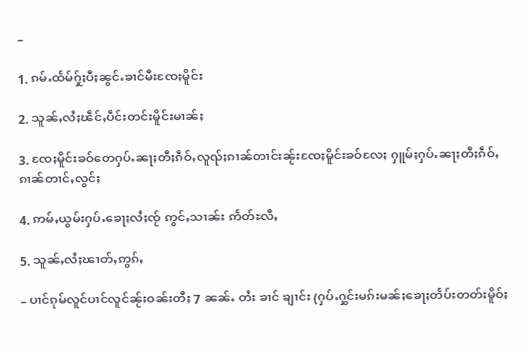–

1. ၵမ်ႉထႅမ်ႁႂ်ႈပီႈၼွင်ႉၶၢင်မီးၸႄႈမိူင်း

2. သူၼ်ႇလႆႈၽဵင်ႇပဵင်းတင်းမိူင်းမၢၼ်ႈ

3. ၸႄႈမိူင်းၶဝ်တေႁပ်ႉၼႃႈတီႈၵဵဝ်ႇလူၺ်ႈၵၢၼ်တၢင်းၼႂ်းၸႄႈမိူင်းၶဝ်လႄႈ ႁူမ်ႈႁပ်ႉၼႃႈတီႈၵဵဝ်ႇၵၢၼ်တၢင်ႇလွင်ႈ

4. ဢမ်ႇယွမ်းႁပ်ႉၶေႃႈလႆႈၸႂ် ဢွင်ႇသၢၼ်း ဢႅတ်ႊလီႇ

5. သူၼ်ႇလႆႈၽၢတ်ႇဢွၵ်ႇ

– ပၢင်ၵုမ်လူင်ပၢင်လူင်ၼႂ်းဝၼ်းတီႈ 7 ၼၼ်ႉ တႆး ၶၢင် ၶျၢင်း (ႁပ်ႉႁွင်းမၵ်းမၼ်ႈၶေႃႈတႅပ်းတတ်းမိူဝ်ႈ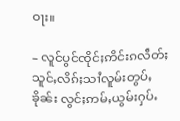ဝႃး။

– လူင်ပွင်ၸိုင်ႈဢိင်းၵလဵတ်ႈသူင်ႇလိၵ်ႈသၢႆလူမ်းတွပ်ႇၶိုၼ်း လွင်ႈဢမ်ႇယွမ်းႁပ်ႉ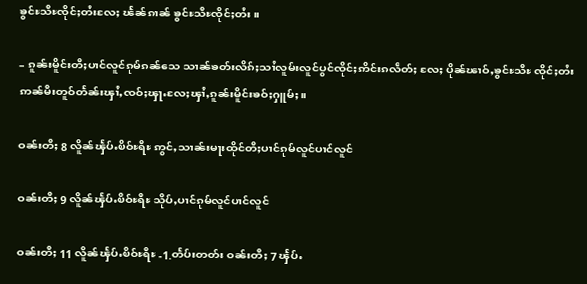ၶွင်ႊသီႊၸိုင်ႈတႆးလႄႈ ၽႅၼ်ၵၢၼ် ၶွင်ႊသီႊၸိုင်ႈတႆး။

– ၵူၼ်းမိူင်းတီႈပၢင်လူင်ၵုမ်ၵၼ်သေ သၢၼ်ၶတ်းလိၵ်ႈသၢႆလူမ်းလူင်ပွင်ၸိုင်ႈဢိင်းၵလဵတ်ႈ လႄႈ ပိုၼ်ၽၢဝ်ႇၶွင်ႊသီႊ ၸိုင်ႈတႆး ဢၼ်မီးတူဝ်တႅၼ်းၾၢႆႇၸဝ်ႈၾႃႉလႄႈၾၢႆႇၵူၼ်းမိူင်းၶဝ်ႈႁူမ်ႈ။

ဝၼ်းတီႈ 8 လိူၼ်ၾႅပ်ႉၿိဝ်ႊရီႊ ဢွင်ႇသၢၼ်းမႃးထိုင်တီႈပၢင်ၵုမ်လူင်ပၢင်လူင်

ဝၼ်းတီႈ 9 လိူၼ်ၾႅပ်ႉၿိဝ်ႊရီႊ သိုပ်ႇပၢင်ၵုမ်လူင်ပၢင်လူင်

ဝၼ်းတီႈ 11 လိူၼ်ၾႅပ်ႉၿိဝ်ႊရီႊ -1.တႅပ်းတတ်း ဝၼ်းတီႈ 7 ၾႅပ်ႉ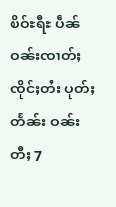ၿိဝ်ႊရီႊ ပဵၼ်ဝၼ်းၸၢတ်ႈ ၸိုင်ႈတႆး ပုတ်ႈတႅၼ်း ဝၼ်းတီႈ 7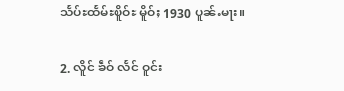သႅပ်ႊထႅမ်ႊၿိူဝ်ႊ မိူဝ်ႈ 1930 ပူၼ်ႉမႃး။

2. လိူင် ၶဵဝ် လႅင် ဝူင်း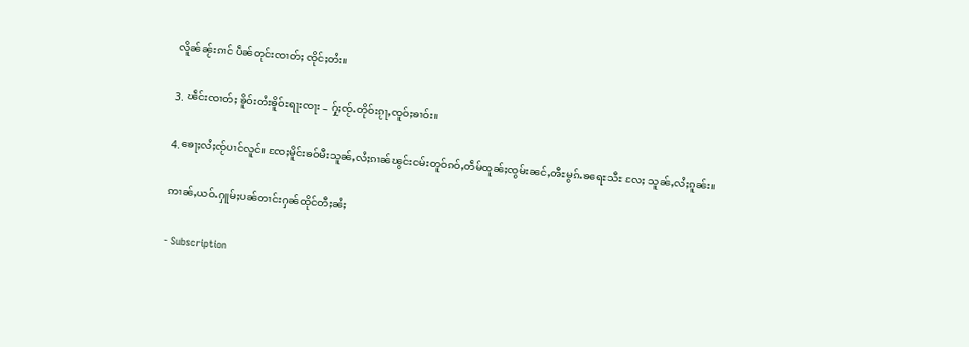လိူၼ်ၼႂ်းၵၢင် ပဵၼ်တုင်းၸၢတ်ႈ ၸိုင်ႈတႆး။

3. ၽဵင်းၸၢတ်ႈ ၶိူဝ်းတႆးၶိူဝ်ႊရႃးၸႃး – ႁႂ်ႈၸႂ်ႉတိုဝ်းၵႂႃႇၸူဝ်ႈၶၢဝ်း။

4.ၶေႃႈလႆႈၸႂ်ပၢင်လူင်။ ၸႄႈမိူင်းၶဝ်မီးသူၼ်ႇလႆႈၵၢၼ်ၽွင်းငမ်းတူဝ်ၵဝ်ႇတဵမ်ထူၼ်ႈၸွမ်းၼင်ႇၻီႊမွၵ်ႉၶရေႊသီႊ လႄႈ သူၼ်ႇလႆႈၵူၼ်း။

ဢၢၼ်ႇယဝ်ႉႁူမ်ႈပၼ်တၢင်းႁၼ်ထိုင်တီႈၼႆႈ

- Subscription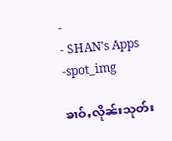-
- SHAN's Apps -spot_img

ၶၢဝ်ႇလိုၼ်းသုတ်း